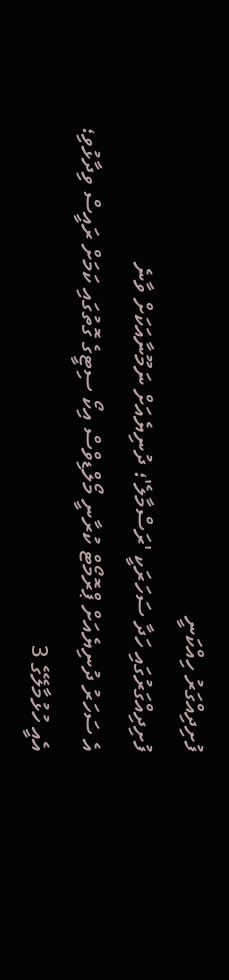ފުށިދިއްގަރު ހިއްކަނީ
ފުށިދިއްގަރުގައި ހަދާ ސަހަރަކީ 'ރަސްމާލެ'؛ ދުނިޔެއަށް ނަމޫނާއަކަށް ވާނެ
އެ ސަހަރު ދުނިޔެއަށް ޕްރޮމޯޓް ކުރާނީ މޯލްޑިވްސް އިކޯ ސިޓީގެ ގޮތުގައި ކަމަށް ރައީސް ވިދާޅުވި؛ އެއީ ހުޅުމާލޭގެ 3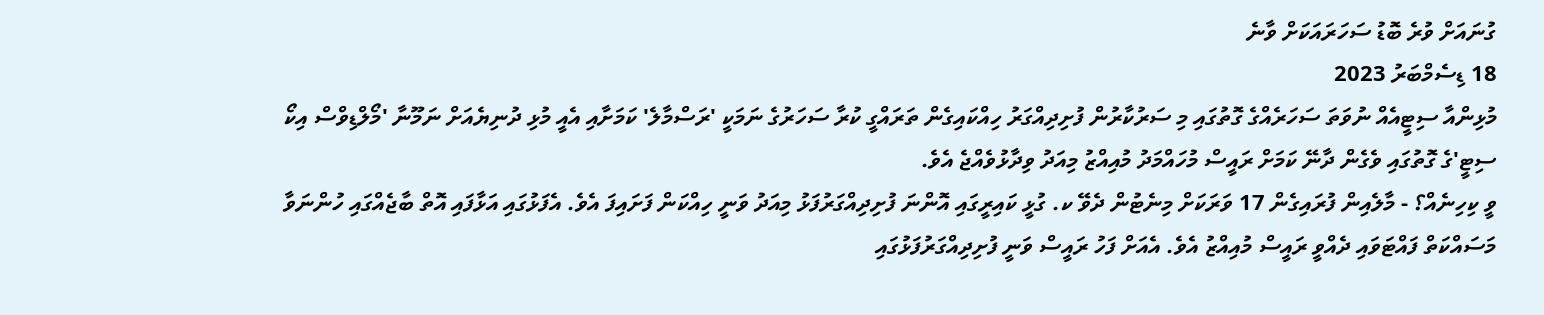ގުނައަށް ވުރެ ބޮޑު ސަހަރައަކަށް ވާނެ
18 ޑިސެމްބަރު 2023
މުޅިންއާ ސިޓީއެއް ނުވަތަ ސަހަރެއްގެ ގޮތުގައި މި ސަރުކާރުން ފުށިދިއްގަރު ހިއްކައިގެން ތަރައްގީ ކުރާ ސަހަރުގެ ނަމަކީ 'ރަސްމާލެ' ކަމަށާއި އެއީ މުޅި ދުނިޔެއަށް ނަމޫނާ 'މޯލްޑިވްސް އިކޯ ސިޓީ'ގެ ގޮތުގައި ވެގެން ދާނޭ ކަމަށް ރައީސް މުހައްމަދު މުއިއްޒު މިއަދު ވިދާޅުވެއްޖެ އެވެ.
ވީ ކިހިނެއް؟ - މާލެއިން ފުރައިގެން 17 ވަރަކަށް މިނެޓުން ދެވޭ ކ. ގުޅީ ކައިރީގައި އޮންނަ ފުށިދިއްގަރުފަޅު މިއަދު ވަނީ ހިއްކަން ފަށައިފަ އެވެ. އެފަޅުގައި އަޅާފައި އޮތް ބާޖެއްގައި ހުންނަވާ މަސައްކަތް ފައްޓަވައި ދެއްވީ ރައީސް މުއިއްޒު އެވެ. އެއަށް ފަހު ރައީސް ވަނީ ފުށިދިއްގަރުފަޅުގައި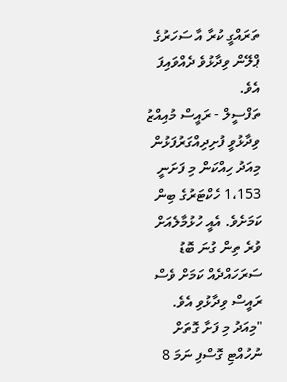ތަރައްގީ ކުރާ އާ ސަހަރުގެ ޕްލޭން ވިދާޅުވެ ދެއްވައިފަ އެވެ.
ތަފްސީލް - ރައީސް މުއިއްޒު ވިދާޅުވީ ފުށިދިއްގަރުފަޅުން މިއަދު ހިއްކަން މި ފަށަނީ 1،153 ހެކްޓަރުގެ ބިން ކަމަށެވެ. އެއީ ހުޅުމާލެއަށް ވުރެ ތިން ގުނަ ބޮޑު ސަރަހައްދެއް ކަމަށް ވެސް ރައީސް ވިދާޅުވި އެވެ.
"މިއަދު މި ފަށާ ގޮތަށް ނުހުއްޓި ގޮސްފި ނަމަ 8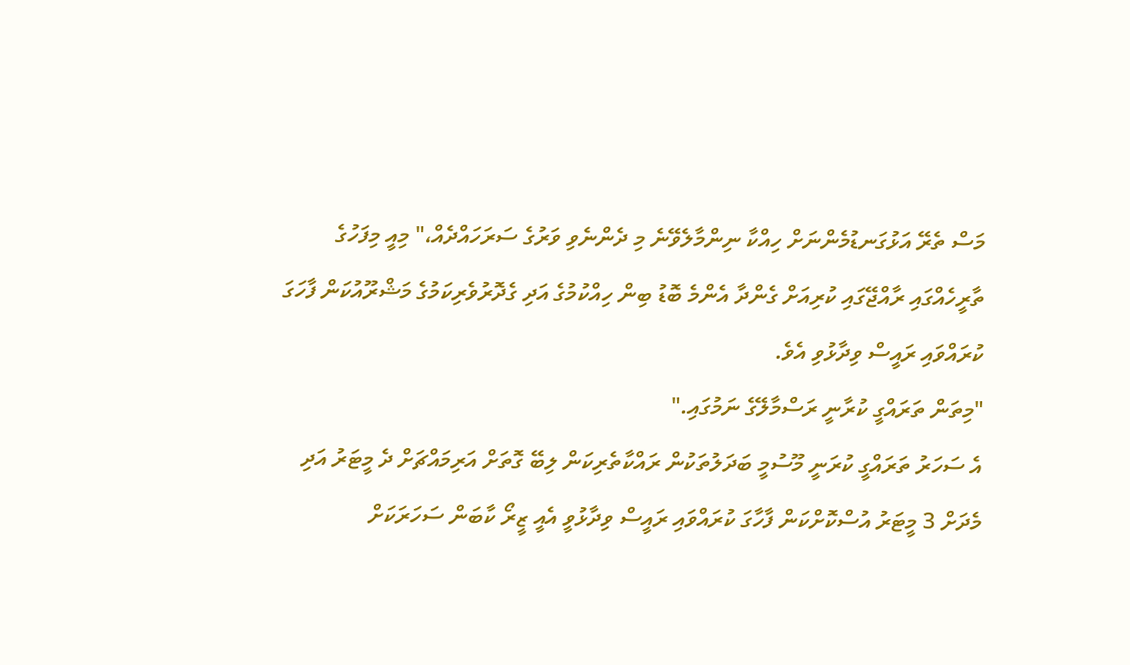މަސް ތެރޭ އަޅުގަނޑުމެންނަށް ހިއްކާ ނިންމާލެވޭނެ މި ދެންނެވި ވަރުގެ ސަރަހައްދެއް،" މިއީ މިފަހުގެ ތާރީހެއްގައި ރާއްޖޭގައި ކުރިއަށް ގެންދާ އެންމެ ބޮޑު ބިން ހިއްކުމުގެ އަދި ގެދޮރުވެރިކަމުގެ މަޝްރޫއުކަން ފާހަގަ ކުރައްވައި ރައީސް ވިދާޅުވި އެވެ.
"މިތަން ތަރައްގީ ކުރާނީ ރަސްމާލޭގެ ނަމުގައި."
އެ ސަހަރު ތަރައްގީ ކުރަނީ މޫސުމީ ބަދަލުތަކުން ރައްކާތެރިކަން ލިބޭ ގޮތަށް އަރިމައްޗަށް ދެ މީޓަރު އަދި މެދަށް 3 މީޓަރު އުސްކޮށްކަން ފާހާގަ ކުރައްވައި ރައީސް ވިދާޅުވީ އެއީ ޒީރޯ ކާބަން ސަހަރަކަށް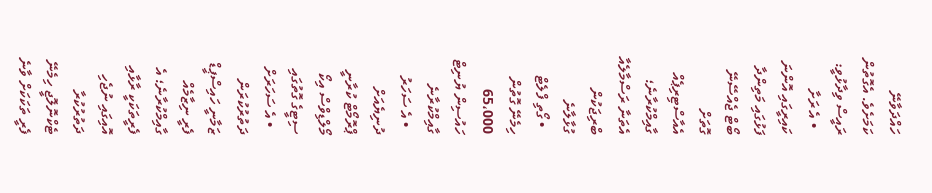ހައްދަވާނޭ ކަމަށެވެ. އެގޮތުން ރައީސް ވިދާޅުވީ:
  • އެ ރަށާ ކައިރީގައި އޮންނަ ފަޅުގައި މަތިންދާ ބޯޓް ޖެއްސޭނޭ ގޮތަށް އެއާސްޓިރިޕެއް ގާއިމްކުރާނެ؛ އެތަނާ ރަސްމާލެއާ ބްރިޖަކުން ގުޅާލާނެ
  • ގޯތި ފްލެޓް ހިމެނޭ ގޮތުން 65،000 ހައުސިން ޔުނިޓް ގާއިމްކުރާނެ
  • އެ ސަހަރު ދުނިޔެއަށް ޕްރޮމޯޓް ކުރާނީ މޯލްޑިވްސް އިކޯ ސިޓީގެ ގޮތުގައި
  • އެ ސަހަރަށް ދަތުރުކުރަން ޒަމާނީ ހައިސްޕީޑް ފެރީ ނިޒާމެއް ގާއިމްކުރާނެ؛ އެ ފެރީތަކަކީ ރާޅާއި އޮއިގައި ނުޖެހި ދަތުރުކުރާ ޓެކްނޮލޮޖީ ހިމެނޭ ފެރީ ތަކަކަށް ވާނެ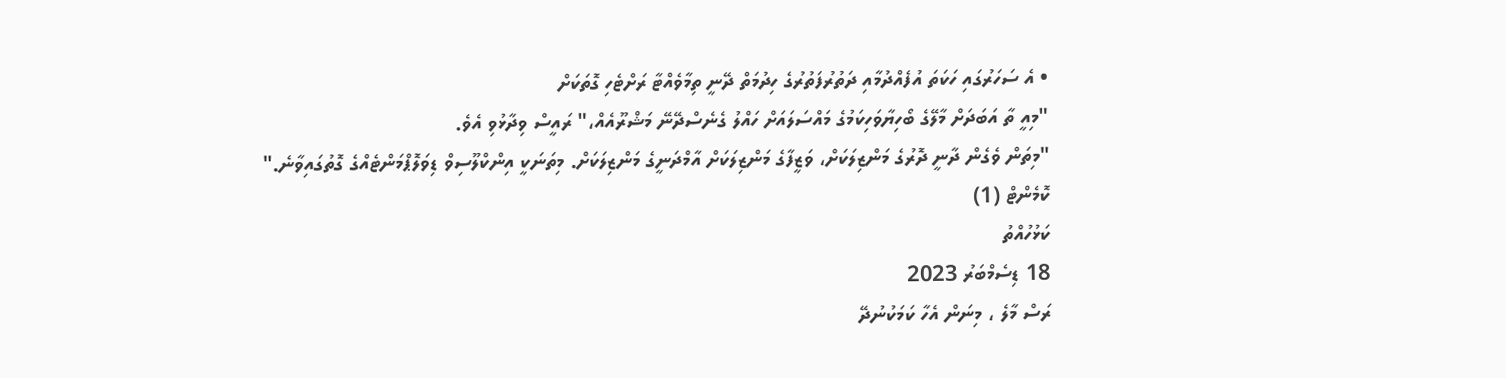• އެ ސަހަރުގައި ހަކަތަ އުފެއްދުމާއި ދަތުރުފަތުރުގެ ހިދުމަތް ދޭނީ ތިމާވެއްޓާ ރަށްޓެހި ގޮތަކަށް
"މިއީ ތާ އަބަދަށް މާލޭގެ ބޯހިޔާވަހިކަމުގެ މައްސަލައަށް ހައްލު ގެނެސްދޭނޭ މަޝްރޫއެއް،" ރައީސް ވިދާޅުވި އެވެ.
"މިތަން ވެގެން ދާނީ ދޮރުގެ މަންޒިލަކަށް، ވަޒީފާގެ މަންޒިލަކަށް އާމްދަނީގެ މަންޒިލަކަށް. މިތަނަކީ އިންކްލޫސިވް ޑިވަލޮޕްމަންޓެއްގެ ގޮތުގައިވާނެ."
ކޮމެންޓް (1)
ކަޅުހުއްތު
18 ޑިސެމްބަރު 2023
ރަސް މާލެ ، މިނަން އެހާ ކަމަކުނުދޭ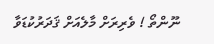ނޫންތޯ ! ވެރިރަށް މާލެއަށް ޤަދަރުކުޑަވާ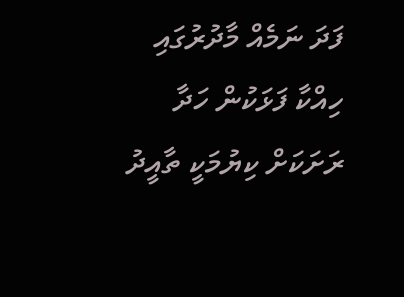ފަދަ ނަމެއް މާދުރުގައި ހިއްކާ ފަޅަކުން ހަދާ ރަށަކަށް ކިޔުމަކީ ތާއީދު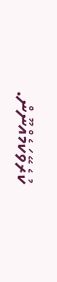ކުރެވޭކަމެއްނޫން.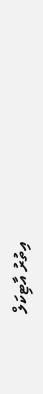އިތުރު އާޓިކަލް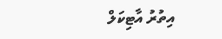އިތުރު އާޓިކަލް